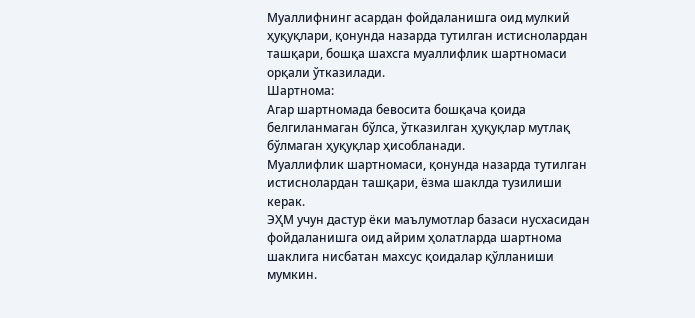Муаллифнинг асардан фойдаланишга оид мулкий ҳуқуқлари, қонунда назарда тутилган истиснолардан ташқари, бошқа шахсга муаллифлик шартномаси орқали ўтказилади.
Шартнома:
Агар шартномада бевосита бошқача қоида белгиланмаган бўлса, ўтказилган ҳуқуқлар мутлақ бўлмаган ҳуқуқлар ҳисобланади.
Муаллифлик шартномаси, қонунда назарда тутилган истиснолардан ташқари, ёзма шаклда тузилиши керак.
ЭҲМ учун дастур ёки маълумотлар базаси нусхасидан фойдаланишга оид айрим ҳолатларда шартнома шаклига нисбатан махсус қоидалар қўлланиши мумкин.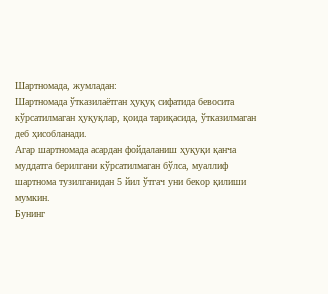Шартномада, жумладан:
Шартномада ўтказилаётган ҳуқуқ сифатида бевосита кўрсатилмаган ҳуқуқлар, қоида тариқасида, ўтказилмаган деб ҳисобланади.
Агар шартномада асардан фойдаланиш ҳуқуқи қанча муддатга берилгани кўрсатилмаган бўлса, муаллиф шартнома тузилганидан 5 йил ўтгач уни бекор қилиши мумкин.
Бунинг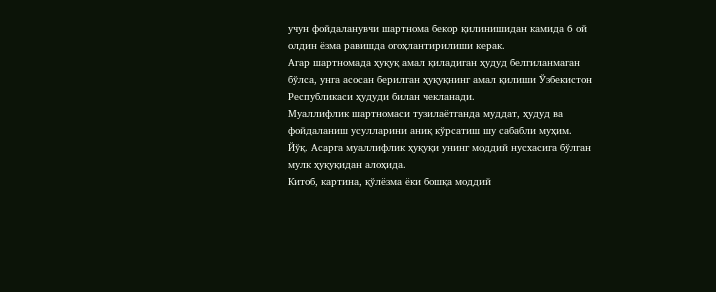учун фойдаланувчи шартнома бекор қилинишидан камида 6 ой олдин ёзма равишда огоҳлантирилиши керак.
Агар шартномада ҳуқуқ амал қиладиган ҳудуд белгиланмаган бўлса, унга асосан берилган ҳуқуқнинг амал қилиши Ўзбекистон Республикаси ҳудуди билан чекланади.
Муаллифлик шартномаси тузилаётганда муддат, ҳудуд ва фойдаланиш усулларини аниқ кўрсатиш шу сабабли муҳим.
Йўқ. Асарга муаллифлик ҳуқуқи унинг моддий нусхасига бўлган мулк ҳуқуқидан алоҳида.
Китоб, картина, қўлёзма ёки бошқа моддий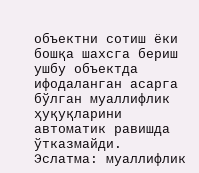объектни сотиш ёки бошқа шахсга бериш ушбу объектда ифодаланган асарга бўлган муаллифлик ҳуқуқларини автоматик равишда ўтказмайди.
Эслатма: муаллифлик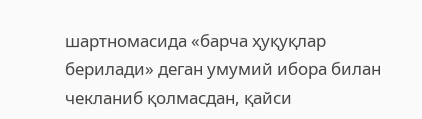шартномасида «барча ҳуқуқлар берилади» деган умумий ибора билан чекланиб қолмасдан, қайси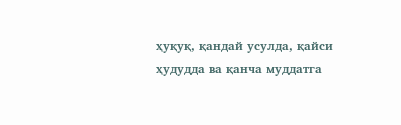ҳуқуқ, қандай усулда, қайси ҳудудда ва қанча муддатга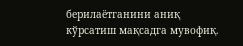берилаётганини аниқ кўрсатиш мақсадга мувофиқ.